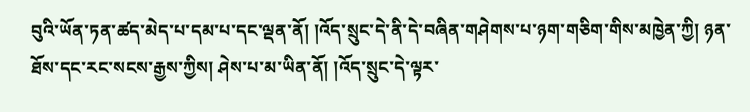བུའི་ཡོན་ཏན་ཚད་མེད་པ་དམ་པ་དང་ལྡན་ནོ། །འོད་སྲུང་དེ་ནི་དེ་བཞིན་གཤེགས་པ་ཉག་གཅིག་གིས་མཁྱེན་ཀྱི། ཉན་ཐོས་དང་རང་སངས་རྒྱས་ཀྱིས། ཤེས་པ་མ་ཡིན་ནོ། །འོད་སྲུང་དེ་ལྟར་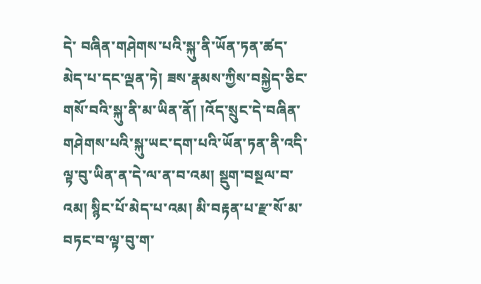དེ་ བཞིན་གཤེགས་པའི་སྐུ་ནི་ཡོན་ཏན་ཚད་མེད་པ་དང་ལྡན་ཏེ། ཟས་རྣམས་ཀྱིས་བསྐྱེད་ཅིང་གསོ་བའི་སྐུ་ནི་མ་ཡིན་ནོ། །འོད་སྲུང་དེ་བཞིན་གཤེགས་པའི་སྐུ་ཡང་དག་པའི་ཡོན་ཏན་ནི་འདི་ལྟ་བུ་ཡིན་ན་དེ་ལ་ན་བ་འམ། སྡུག་བསྔལ་བ་འམ། སྙིང་པོ་མེད་པ་འམ། མི་བརྟན་པ་རྫ་སོ་མ་བཏང་བ་ལྟ་བུ་ག་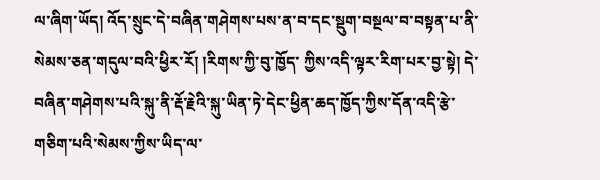ལ་ཞིག་ཡོད། འོད་སྲུང་དེ་བཞིན་གཤེགས་པས་ན་བ་དང་སྡུག་བསྔལ་བ་བསྟན་པ་ནི་སེམས་ཅན་གདུལ་བའི་ཕྱིར་རོ། །རིགས་ཀྱི་བུ་ཁྱོད་ ཀྱིས་འདི་ལྟར་རིག་པར་བྱ་སྟེ། དེ་བཞིན་གཤེགས་པའི་སྐུ་ནི་རྡོ་རྗེའི་སྐུ་ཡིན་ཏེ་དེང་ཕྱིན་ཆད་ཁྱོད་ཀྱིས་དོན་འདི་རྩེ་གཅིག་པའི་སེམས་ཀྱིས་ཡིད་ལ་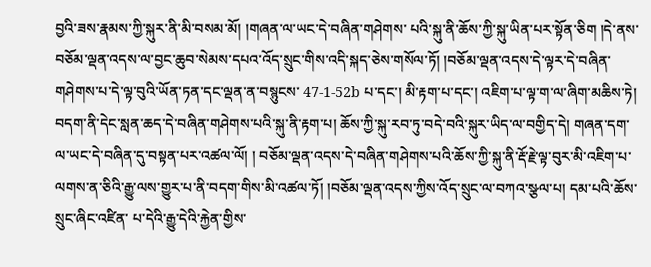བྱའི་ཟས་རྣམས་ཀྱི་སྐུར་ནི་མི་བསམ་མོ། །གཞན་ལ་ཡང་དེ་བཞིན་གཤེགས་ པའི་སྐུ་ནི་ཆོས་ཀྱི་སྐུ་ཡིན་པར་སྟོན་ཅིག །དེ་ནས་བཅོམ་ལྡན་འདས་ལ་བྱང་ཆུབ་སེམས་དཔའ་འོད་སྲུང་གིས་འདི་སྐད་ཅེས་གསོལ་ཏོ། །བཅོམ་ལྡན་འདས་དེ་ལྟར་དེ་བཞིན་གཤེགས་པ་དེ་ལྟ་བུའི་ཡོན་ཏན་དང་ལྡན་ན་བསྙུངས་ 47-1-52b པ་དང་། མི་རྟག་པ་དང་། འཇིག་པ་ལྟ་ག་ལ་ཞིག་མཆིས་ཏེ། བདག་ནི་དེང་སླན་ཆད་དེ་བཞིན་གཤེགས་པའི་སྐུ་ནི་རྟག་པ། ཆོས་ཀྱི་སྐུ་རབ་ཏུ་བདེ་བའི་སྐུར་ཡིད་ལ་བགྱིད་དེ། གཞན་དག་ལ་ཡང་དེ་བཞིན་དུ་བསྟན་པར་འཚལ་ལོ། ། བཅོམ་ལྡན་འདས་དེ་བཞིན་གཤེགས་པའི་ཆོས་ཀྱི་སྐུ་ནི་རྡོ་རྗེ་ལྟ་བུར་མི་འཇིག་པ་ལགས་ན་ཅིའི་རྒྱུ་ལས་གྱུར་པ་ནི་བདག་གིས་མི་འཚལ་ཏོ། །བཅོམ་ལྡན་འདས་ཀྱིས་འོད་སྲུང་ལ་བཀའ་སྩལ་པ། དམ་པའི་ཆོས་སྲུང་ཞིང་འཛིན་ པ་དེའི་རྒྱུ་དེའི་རྐྱེན་གྱིས་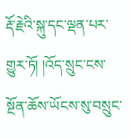རྡོ་རྗེའི་སྐུ་དང་ལྡན་པར་གྱུར་ཏོ། །འོད་སྲུང་ངས་སྔོན་ཆོས་ཡོངས་སུ་བསྲུང་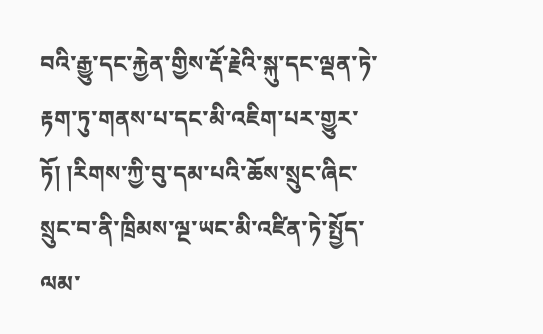བའི་རྒྱུ་དང་རྐྱེན་གྱིས་རྡོ་རྗེའི་སྐུ་དང་ལྡན་ཏེ་རྟག་ཏུ་གནས་པ་དང་མི་འཇིག་པར་གྱུར་ཏོ། །རིགས་ཀྱི་བུ་དམ་པའི་ཆོས་སྲུང་ཞིང་ སྲུང་བ་ནི་ཁྲིམས་ལྔ་ཡང་མི་འཛིན་ཏེ་སྤྱོད་ལམ་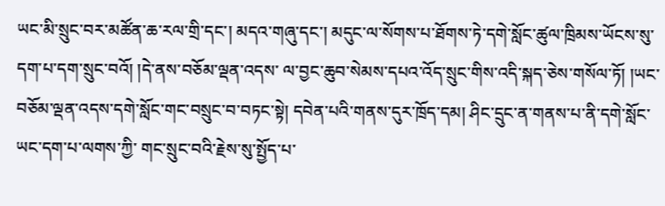ཡང་མི་སྲུང་བར་མཚོན་ཆ་རལ་གྲི་དང་། མདའ་གཞུ་དང་། མདུང་ལ་སོགས་པ་ཐོགས་ཏེ་དགེ་སློང་ཚུལ་ཁྲིམས་ཡོངས་སུ་དག་པ་དག་སྲུང་བའོ། །དེ་ནས་བཅོམ་ལྡན་འདས་ ལ་བྱང་ཆུབ་སེམས་དཔའ་འོད་སྲུང་གིས་འདི་སྐད་ཅེས་གསོལ་ཏོ། །ཡང་བཅོམ་ལྡན་འདས་དགེ་སློང་གང་བསྲུང་བ་བཏང་སྟེ། དབེན་པའི་གནས་དུར་ཁྲོད་དམ། ཤིང་དྲུང་ན་གནས་པ་ནི་དགེ་སློང་ཡང་དག་པ་ལགས་ཀྱི་ གང་སྲུང་བའི་རྗེས་སུ་སྤྱོད་པ་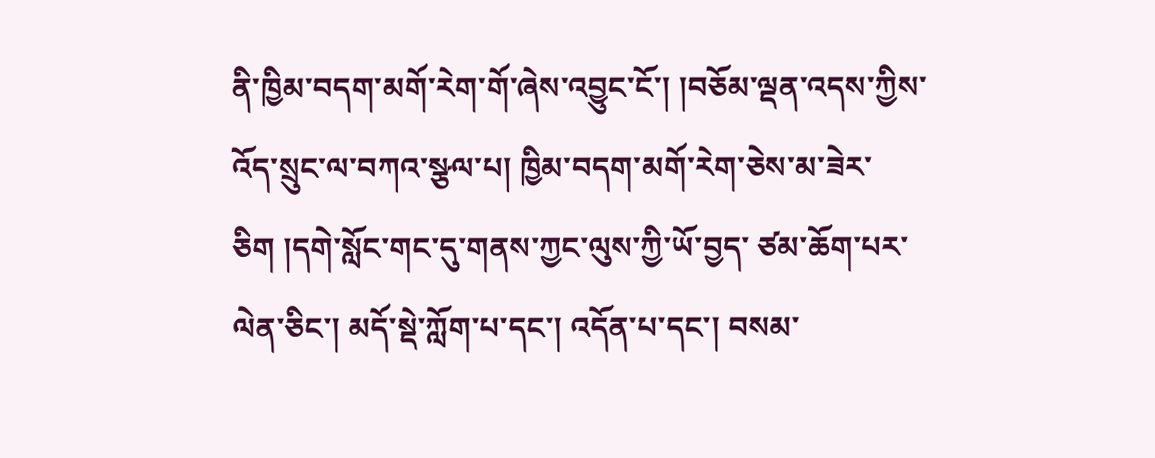ནི་ཁྱིམ་བདག་མགོ་རེག་གོ་ཞེས་འབྱུང་ངོ་། །བཅོམ་ལྡན་འདས་ཀྱིས་འོད་སྲུང་ལ་བཀའ་སྩལ་པ། ཁྱིམ་བདག་མགོ་རེག་ཅེས་མ་ཟེར་ཅིག །དགེ་སློང་གང་དུ་གནས་ཀྱང་ལུས་ཀྱི་ཡོ་བྱད་ ཙམ་ཆོག་པར་ལེན་ཅིང་། མདོ་སྡེ་ཀློག་པ་དང་། འདོན་པ་དང་། བསམ་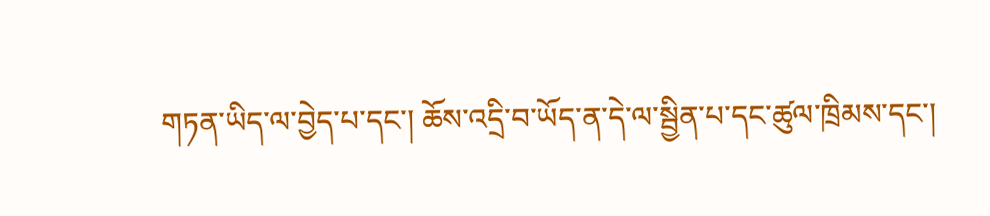གཏན་ཡིད་ལ་བྱེད་པ་དང་། ཆོས་འདྲི་བ་ཡོད་ན་དེ་ལ་སྦྱིན་པ་དང་ཚུལ་ཁྲིམས་དང་།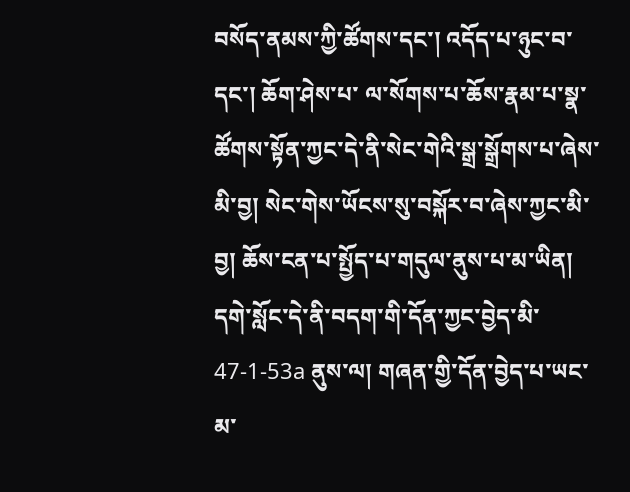བསོད་ནམས་ཀྱི་ཚོགས་དང་། འདོད་པ་ཉུང་བ་དང་། ཆོག་ཤེས་པ་ ལ་སོགས་པ་ཆོས་རྣམ་པ་སྣ་ཚོགས་སྟོན་ཀྱང་དེ་ནི་སེང་གེའི་སྒྲ་སྒྲོགས་པ་ཞེས་མི་བྱ། སེང་གེས་ཡོངས་སུ་བསྐོར་བ་ཞེས་ཀྱང་མི་བྱ། ཆོས་ངན་པ་སྤྱོད་པ་གདུལ་ནུས་པ་མ་ཡིན། དགེ་སློང་དེ་ནི་བདག་གི་དོན་ཀྱང་བྱེད་མི་ 47-1-53a ནུས་ལ། གཞན་གྱི་དོན་བྱེད་པ་ཡང་མ་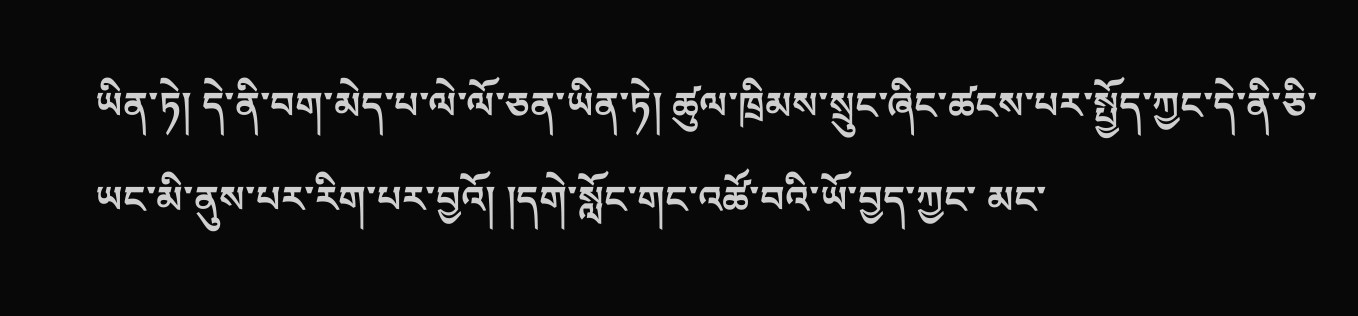ཡིན་ཏེ། དེ་ནི་བག་མེད་པ་ལེ་ལོ་ཅན་ཡིན་ཏེ། ཚུལ་ཁྲིམས་སྲུང་ཞིང་ཚངས་པར་སྤྱོད་ཀྱང་དེ་ནི་ཅི་ཡང་མི་ནུས་པར་རིག་པར་བྱའོ། །དགེ་སློང་གང་འཚོ་བའི་ཡོ་བྱད་ཀྱང་ མང་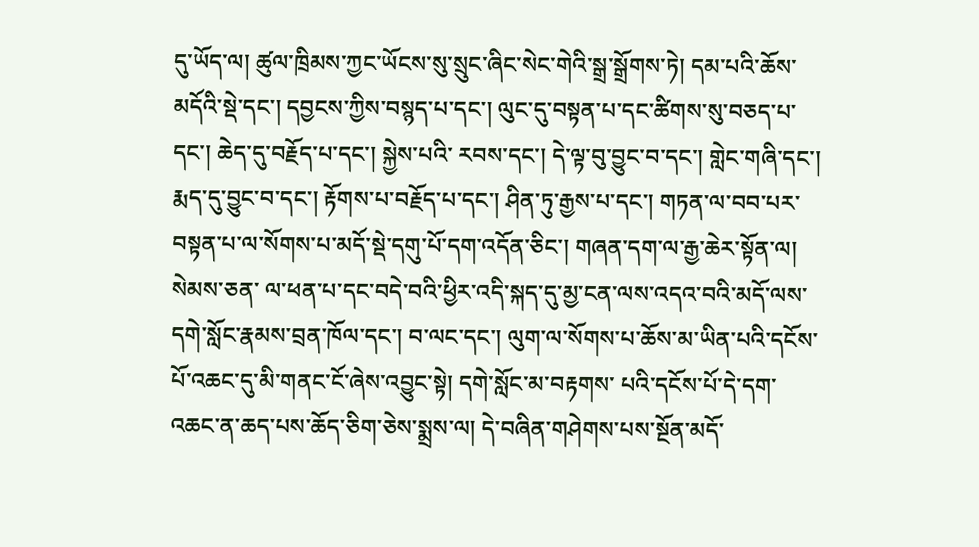དུ་ཡོད་ལ། ཚུལ་ཁྲིམས་ཀྱང་ཡོངས་སུ་སྲུང་ཞིང་སེང་གེའི་སྒྲ་སྒྲོགས་ཏེ། དམ་པའི་ཆོས་མདོའི་སྡེ་དང་། དབྱངས་ཀྱིས་བསྙད་པ་དང་། ལུང་དུ་བསྟན་པ་དང་ཚིགས་སུ་བཅད་པ་དང་། ཆེད་དུ་བརྗོད་པ་དང་། སྐྱེས་པའི་ རབས་དང་། དེ་ལྟ་བུ་བྱུང་བ་དང་། གླེང་གཞི་དང་། རྨད་དུ་བྱུང་བ་དང་། རྟོགས་པ་བརྗོད་པ་དང་། ཤིན་ཏུ་རྒྱས་པ་དང་། གཏན་ལ་བབ་པར་བསྟན་པ་ལ་སོགས་པ་མདོ་སྡེ་དགུ་པོ་དག་འདོན་ཅིང་། གཞན་དག་ལ་རྒྱ་ཆེར་སྟོན་ལ། སེམས་ཅན་ ལ་ཕན་པ་དང་བདེ་བའི་ཕྱིར་འདི་སྐད་དུ་མྱ་ངན་ལས་འདའ་བའི་མདོ་ལས་དགེ་སློང་རྣམས་བྲན་ཁོལ་དང་། བ་ལང་དང་། ལུག་ལ་སོགས་པ་ཆོས་མ་ཡིན་པའི་དངོས་པོ་འཆང་དུ་མི་གནང་ངོ་ཞེས་འབྱུང་སྟེ། དགེ་སློང་མ་བརྟགས་ པའི་དངོས་པོ་དེ་དག་འཆང་ན་ཆད་པས་ཆོད་ཅིག་ཅེས་སྨྲས་ལ། དེ་བཞིན་གཤེགས་པས་སྔོན་མདོ་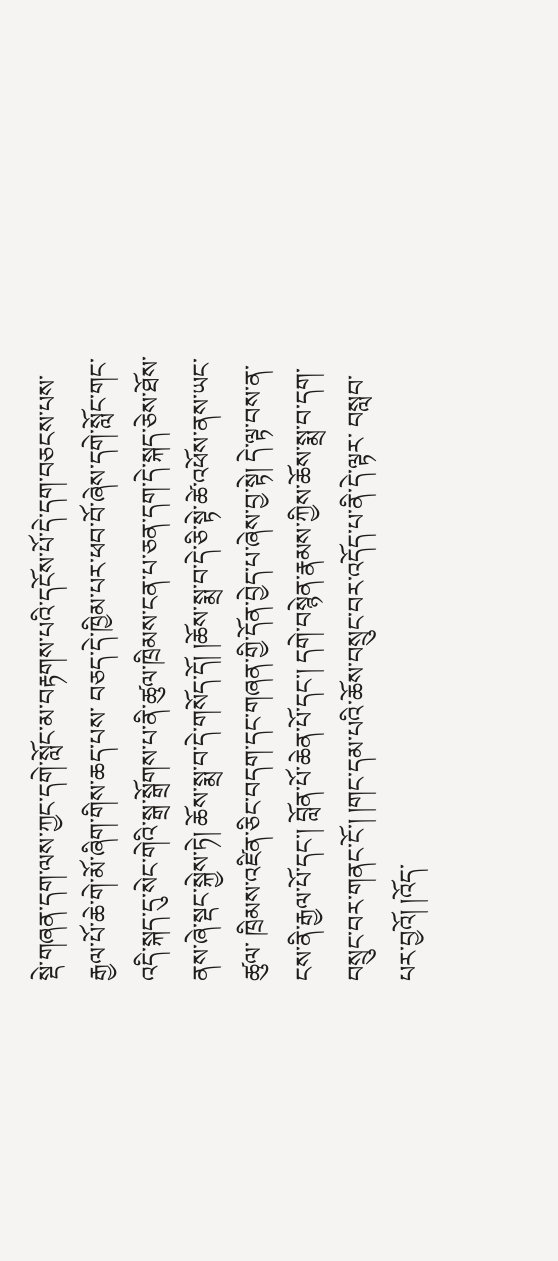སྡེ་གཞན་དག་ལས་ཀྱང་དགེ་སློང་མ་བརྟགས་པའི་དངོས་པོ་དེ་དག་བཅངས་པས་རྒྱལ་པོ་ཆེ་གེ་མོ་ཞིག་གིས་ཆད་པས་ བཅད་དེ་ཁྱིམ་པར་ཕབ་བོ་ཞེས་དགེ་སློང་གང་འདི་སྐད་དུ་སེང་གེའི་སྒྲ་སྒྲོགས་པ་ནི་ཚུལ་ཁྲིམས་ངན་པ་ཅན་དག་དེ་སྐད་ཅེས་ཐོས་ནས་ཞེ་སྡང་སྐྱེས་ཏེ། ཆོས་སྨྲ་བ་དེ་གསོད་དོ། །ཆོས་སྨྲ་བ་དེ་ཅི་སྟེ་ཚེ་འཕོས་ནས་ཡང་ཚུལ་ ཁྲིམས་འཛིན་ཅིང་བདག་དང་གཞན་གྱི་དོན་བྱེད་པ་ཞེས་བྱ་སྟེ། དེ་ལྟ་བས་ན་ངས་ནི་རྒྱལ་པོ་དང་། བློན་པོ་ཆེན་པོ་དང་། དགེ་བསྙེན་རྣམས་ཀྱིས་ཆོས་སྨྲ་བ་དག་བསྲུང་བར་གནང་ངོ་། །གང་དམ་པའི་ཆོས་བསྲུང་བར་འདོད་པ་ནི་དེ་ལྟར་ བསླབ་པར་བྱའོ། །འོད་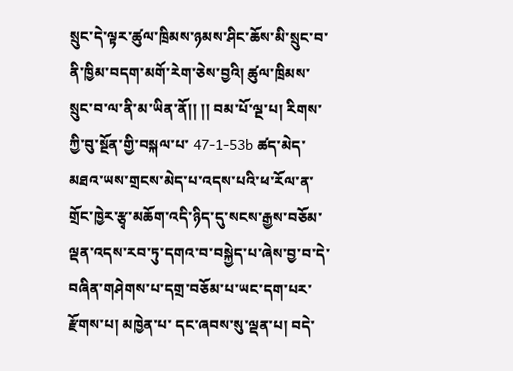སྲུང་དེ་ལྟར་ཚུལ་ཁྲིམས་ཉམས་ཤིང་ཆོས་མི་སྲུང་བ་ནི་ཁྱིམ་བདག་མགོ་རེག་ཅེས་བྱའི། ཚུལ་ཁྲིམས་སྲུང་བ་ལ་ནི་མ་ཡིན་ནོ།། །། བམ་པོ་ལྔ་པ། རིགས་ཀྱི་བུ་སྔོན་གྱི་བསྐལ་པ་ 47-1-53b ཚད་མེད་མཐའ་ཡས་གྲངས་མེད་པ་འདས་པའི་ཕ་རོལ་ན་གྲོང་ཁྱེར་རྩྭ་མཆོག་འདི་ཉིད་དུ་སངས་རྒྱས་བཅོམ་ལྡན་འདས་རབ་ཏུ་དགའ་བ་བསྐྱེད་པ་ཞེས་བྱ་བ་དེ་བཞིན་གཤེགས་པ་དགྲ་བཅོམ་པ་ཡང་དག་པར་རྫོགས་པ། མཁྱེན་པ་ དང་ཞབས་སུ་ལྡན་པ། བདེ་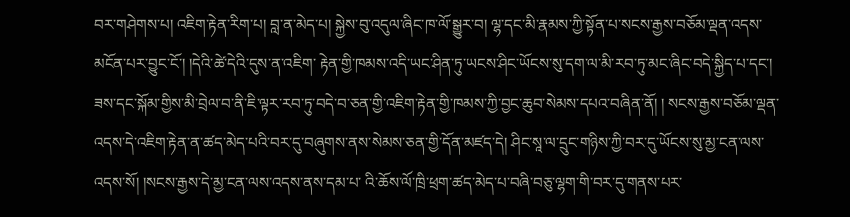བར་གཤེགས་པ། འཇིག་རྟེན་རིག་པ། བླ་ན་མེད་པ། སྐྱེས་བུ་འདུལ་ཞིང་ཁ་ལོ་སྒྱུར་བ། ལྷ་དང་མི་རྣམས་ཀྱི་སྟོན་པ་སངས་རྒྱས་བཅོམ་ལྡན་འདས་མངོན་པར་བྱུང་ངོ་། །དེའི་ཚེ་དེའི་དུས་ན་འཇིག་ རྟེན་གྱི་ཁམས་འདི་ཡང་ཤིན་ཏུ་ཡངས་ཤིང་ཡོངས་སུ་དག་ལ་མི་རབ་ཏུ་མང་ཞིང་བདེ་སྐྱིད་པ་དང་། ཟས་དང་སྐོམ་གྱིས་མི་བྲེལ་བ་ནི་ཇི་ལྟར་རབ་ཏུ་བདེ་བ་ཅན་གྱི་འཇིག་རྟེན་གྱི་ཁམས་ཀྱི་བྱང་ཆུབ་སེམས་དཔའ་བཞིན་ནོ། ། སངས་རྒྱས་བཅོམ་ལྡན་འདས་དེ་འཇིག་རྟེན་ན་ཚད་མེད་པའི་བར་དུ་བཞུགས་ནས་སེམས་ཅན་གྱི་དོན་མཛད་དེ། ཤིང་སཱ་ལ་དྲུང་གཉིས་ཀྱི་བར་དུ་ཡོངས་སུ་མྱ་ངན་ལས་འདས་སོ། །སངས་རྒྱས་དེ་མྱ་ངན་ལས་འདས་ནས་དམ་པ་ འི་ཆོས་ལོ་ཁྲི་ཕྲག་ཚད་མེད་པ་བཞི་བཅུ་ལྷག་གི་བར་དུ་གནས་པར་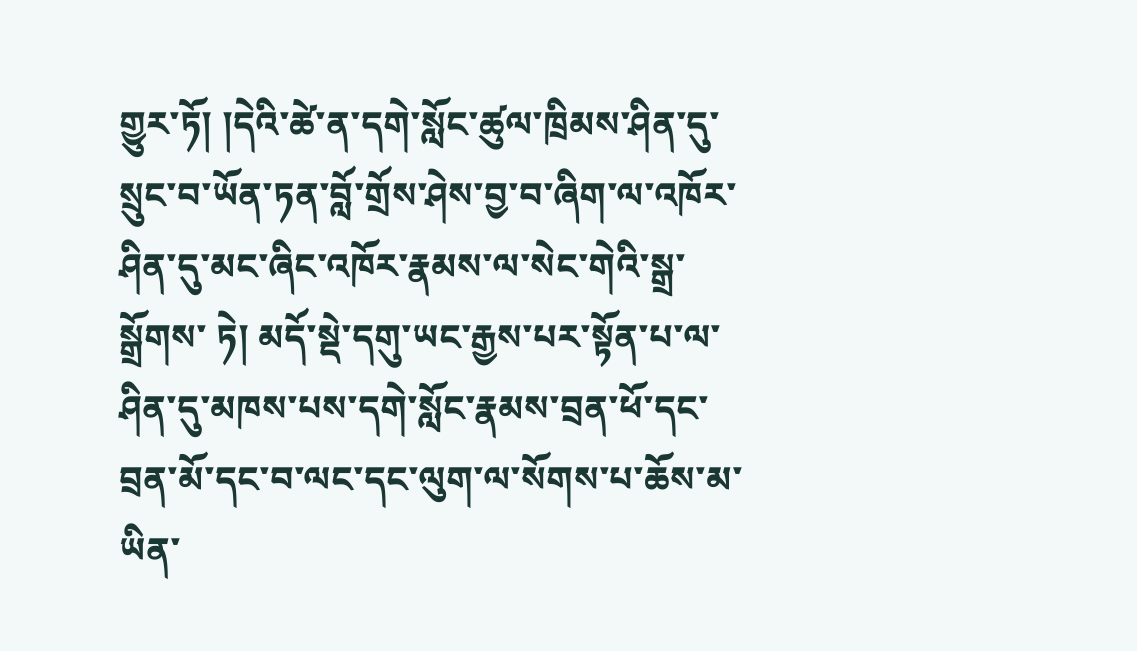གྱུར་ཏོ། །དེའི་ཚེ་ན་དགེ་སློང་ཚུལ་ཁྲིམས་ཤིན་དུ་སྲུང་བ་ཡོན་ཏན་བློ་གྲོས་ཤེས་བྱ་བ་ཞིག་ལ་འཁོར་ཤིན་དུ་མང་ཞིང་འཁོར་རྣམས་ལ་སེང་གེའི་སྒྲ་སྒྲོགས་ ཏེ། མདོ་སྡེ་དགུ་ཡང་རྒྱས་པར་སྟོན་པ་ལ་ཤིན་དུ་མཁས་པས་དགེ་སློང་རྣམས་བྲན་ཕོ་དང་བྲན་མོ་དང་བ་ལང་དང་ལུག་ལ་སོགས་པ་ཆོས་མ་ཡིན་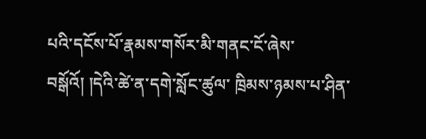པའི་དངོས་པོ་རྣམས་གསོར་མི་གནང་ངོ་ཞེས་བསྒོའོ། །དེའི་ཚེ་ན་དགེ་སློང་ཚུལ་ ཁྲིམས་ཉམས་པ་ཤིན་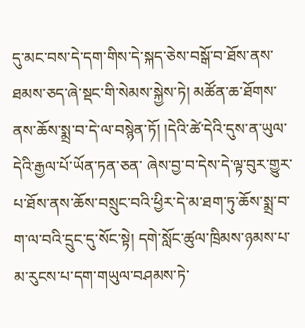དུ་མང་བས་དེ་དག་གིས་དེ་སྐད་ཅེས་བསྒོ་བ་ཐོས་ནས་ཐམས་ཅད་ཞེ་སྡང་གི་སེམས་སྐྱེས་ཏེ། མཚོན་ཆ་ཐོགས་ནས་ཆོས་སྨྲ་བ་དེ་ལ་བསྙེན་ཏོ། །དེའི་ཚེ་དེའི་དུས་ན་ཡུལ་དེའི་རྒྱལ་པོ་ཡོན་ཏན་ཅན་ ཞེས་བྱ་བ་དེས་དེ་ལྟ་བུར་གྱུར་པ་ཐོས་ནས་ཆོས་བསྲུང་བའི་ཕྱིར་དེ་མ་ཐག་ཏུ་ཆོས་སྨྲ་བ་ག་ལ་བའི་དྲུང་དུ་སོང་སྟེ། དགེ་སློང་ཚུལ་ཁྲིམས་ཉམས་པ་མ་རུངས་པ་དག་གཡུལ་བཤམས་ཏེ་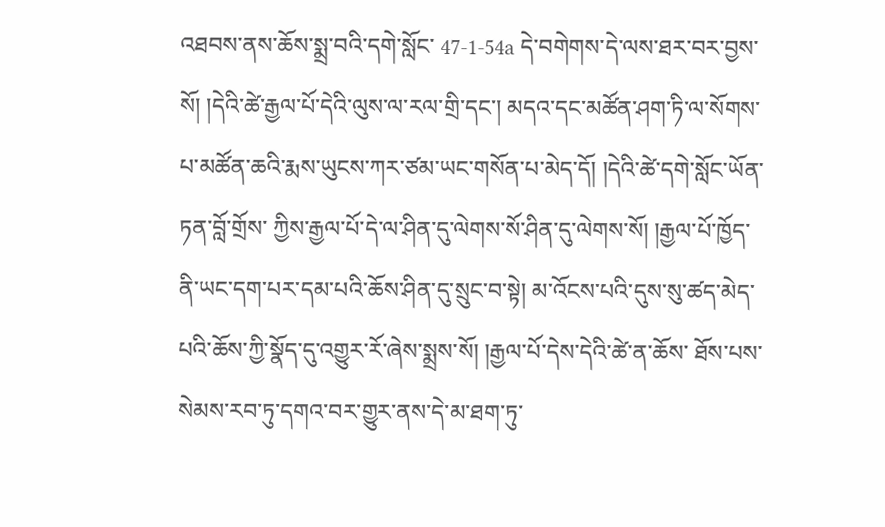འཐབས་ནས་ཆོས་སྨྲ་བའི་དགེ་སློང་ 47-1-54a དེ་བགེགས་དེ་ལས་ཐར་བར་བྱས་སོ། །དེའི་ཚེ་རྒྱལ་པོ་དེའི་ལུས་ལ་རལ་གྲི་དང་། མདའ་དང་མཚོན་ཤག་ཏི་ལ་སོགས་པ་མཚོན་ཆའི་རྨས་ཡུངས་ཀར་ཙམ་ཡང་གསོན་པ་མེད་དོ། །དེའི་ཚེ་དགེ་སློང་ཡོན་ཏན་བློ་གྲོས་ ཀྱིས་རྒྱལ་པོ་དེ་ལ་ཤིན་དུ་ལེགས་སོ་ཤིན་དུ་ལེགས་སོ། །རྒྱལ་པོ་ཁྱོད་ནི་ཡང་དག་པར་དམ་པའི་ཆོས་ཤིན་དུ་སྲུང་བ་སྟེ། མ་འོངས་པའི་དུས་སུ་ཚད་མེད་པའི་ཆོས་ཀྱི་སྣོད་དུ་འགྱུར་རོ་ཞེས་སྨྲས་སོ། །རྒྱལ་པོ་དེས་དེའི་ཚེ་ན་ཆོས་ ཐོས་པས་སེམས་རབ་ཏུ་དགའ་བར་གྱུར་ནས་དེ་མ་ཐག་ཏུ་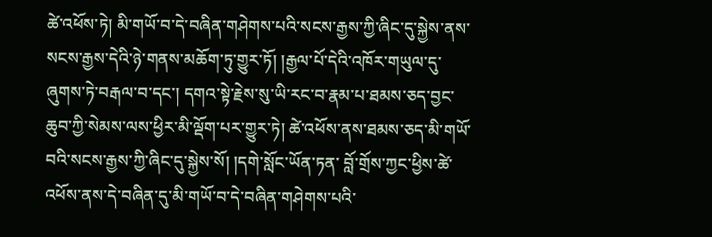ཚེ་འཕོས་ཏེ། མི་གཡོ་བ་དེ་བཞིན་གཤེགས་པའི་སངས་རྒྱས་ཀྱི་ཞིང་དུ་སྐྱེས་ནས་སངས་རྒྱས་དེའི་ཉེ་གནས་མཆོག་ཏུ་གྱུར་ཏོ། །རྒྱལ་པོ་དེའི་འཁོར་གཡུལ་དུ་ ཞུགས་ཏེ་བརྒལ་བ་དང་། དགའ་སྟེ་རྗེས་སུ་ཡི་རང་བ་རྣམ་པ་ཐམས་ཅད་བྱང་ཆུབ་ཀྱི་སེམས་ལས་ཕྱིར་མི་ལྡོག་པར་གྱུར་ཏེ། ཚེ་འཕོས་ནས་ཐམས་ཅད་མི་གཡོ་བའི་སངས་རྒྱས་ཀྱི་ཞིང་དུ་སྐྱེས་སོ། །དགེ་སློང་ཡོན་ཏན་ བློ་གྲོས་ཀྱང་ཕྱིས་ཚེ་འཕོས་ནས་དེ་བཞིན་དུ་མི་གཡོ་བ་དེ་བཞིན་གཤེགས་པའི་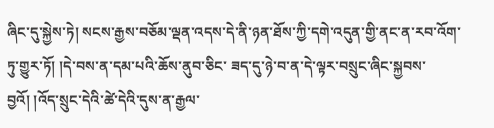ཞིང་དུ་སྐྱེས་ཏེ། སངས་རྒྱས་བཅོམ་ལྡན་འདས་དེ་ནི་ཉན་ཐོས་ཀྱི་དགེ་འདུན་གྱི་ནང་ན་རབ་འོག་ཏུ་གྱུར་ཏོ། །དེ་བས་ན་དམ་པའི་ཆོས་ནུབ་ཅིང་ ཟད་དུ་ཉེ་བ་ན་དེ་ལྟར་བསྲུང་ཞིང་སྐྱབས་བྱའོ། །འོད་སྲུང་དེའི་ཚེ་དེའི་དུས་ན་རྒྱལ་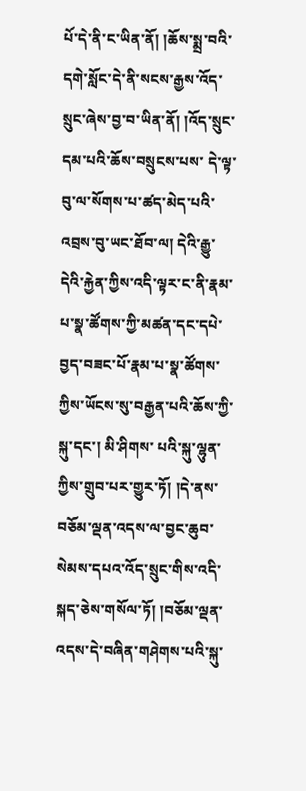པོ་དེ་ནི་ང་ཡིན་ནོ། །ཆོས་སྨྲ་བའི་དགེ་སློང་དེ་ནི་སངས་རྒྱས་འོད་སྲུང་ཞེས་བྱ་བ་ཡིན་ནོ། །འོད་སྲུང་དམ་པའི་ཆོས་བསྲུངས་པས་ དེ་ལྟ་བུ་ལ་སོགས་པ་ཚད་མེད་པའི་འབྲས་བུ་ཡང་ཐོབ་ལ། དེའི་རྒྱུ་དེའི་རྐྱེན་ཀྱིས་འདི་ལྟར་ང་ནི་རྣམ་པ་སྣ་ཚོགས་ཀྱི་མཚན་དང་དཔེ་བྱད་བཟང་པོ་རྣམ་པ་སྣ་ཚོགས་ཀྱིས་ཡོངས་སུ་བརྒྱན་པའི་ཆོས་ཀྱི་སྐུ་དང་། མི་ཤིགས་ པའི་སྐུ་ལྷུན་ཀྱིས་གྲུབ་པར་གྱུར་ཏོ། །དེ་ནས་བཅོམ་ལྡན་འདས་ལ་བྱང་ཆུབ་སེམས་དཔའ་འོད་སྲུང་གིས་འདི་སྐད་ཅེས་གསོལ་ཏོ། །བཅོམ་ལྡན་འདས་དེ་བཞིན་གཤེགས་པའི་སྐུ་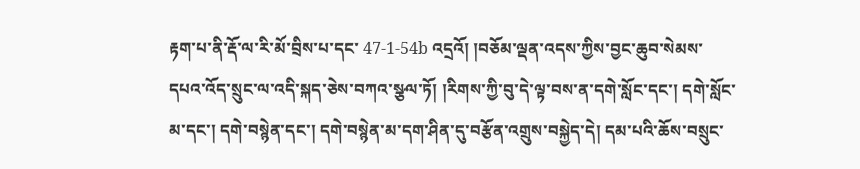རྟག་པ་ནི་རྡོ་ལ་རི་མོ་བྲིས་པ་དང་ 47-1-54b འདྲའོ། །བཅོམ་ལྡན་འདས་ཀྱིས་བྱང་ཆུབ་སེམས་དཔའ་འོད་སྲུང་ལ་འདི་སྐད་ཅེས་བཀའ་སྩལ་ཏོ། །རིགས་ཀྱི་བུ་དེ་ལྟ་བས་ན་དགེ་སློང་དང་། དགེ་སློང་མ་དང་། དགེ་བསྙེན་དང་། དགེ་བསྙེན་མ་དག་ཤིན་དུ་བརྩོན་འགྲུས་བསྐྱེད་དེ། དམ་པའི་ཆོས་བསྲུང་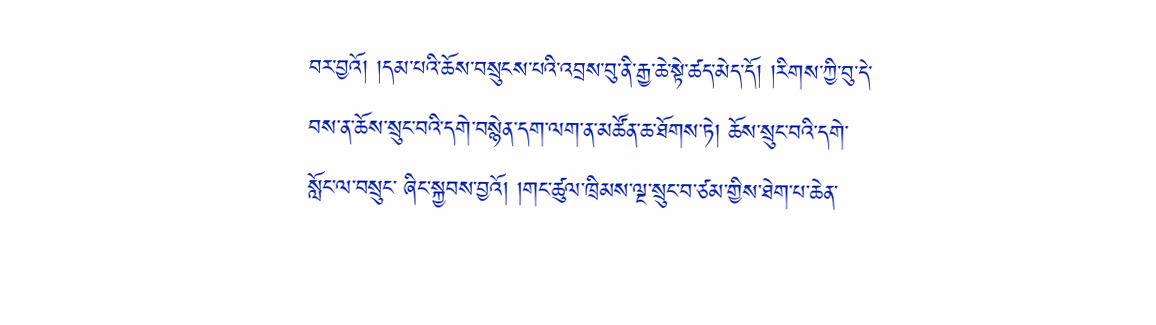བར་བྱའོ། །དམ་པའི་ཆོས་བསྲུངས་པའི་འབྲས་བུ་ནི་རྒྱ་ཆེ་སྟེ་ཚད་མེད་དོ། །རིགས་ཀྱི་བུ་དེ་བས་ན་ཆོས་སྲུང་བའི་དགེ་བསྙེན་དག་ལག་ན་མཚོན་ཆ་ཐོགས་ཏེ། ཆོས་སྲུང་བའི་དགེ་སློང་ལ་བསྲུང་ ཞིང་སྐྱབས་བྱའོ། །གང་ཚུལ་ཁྲིམས་ལྔ་སྲུང་བ་ཙམ་གྱིས་ཐེག་པ་ཆེན་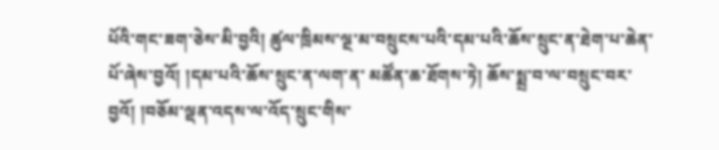པོའི་གང་ཟག་ཅེས་མི་བྱའི། ཚུལ་ཁྲིམས་ལྔ་མ་བསྲུངས་པའི་དམ་པའི་ཆོས་སྲུང་ན་ཐེག་པ་ཆེན་པོ་ཞེས་བྱའོ། །དམ་པའི་ཆོས་སྲུང་ན་ལག་ན་ མཚོན་ཆ་ཐོགས་ཏེ། ཆོས་སྨྲ་བ་ལ་བསྲུང་བར་བྱའོ། །བཅོམ་ལྡན་འདས་ལ་འོད་སྲུང་གིས་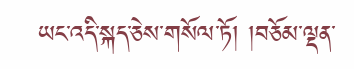ཡང་འདི་སྐད་ཅེས་གསོལ་ཏོ། །བཅོམ་ལྡན་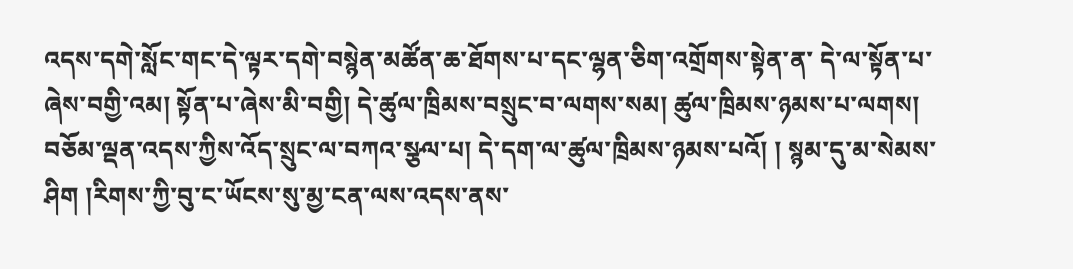འདས་དགེ་སློང་གང་དེ་ལྟར་དགེ་བསྙེན་མཚོན་ཆ་ཐོགས་པ་དང་ལྷན་ཅིག་འགྲོགས་སྟེན་ན་ དེ་ལ་སྟོན་པ་ཞེས་བགྱི་འམ། སྟོན་པ་ཞེས་མི་བགྱི། དེ་ཚུལ་ཁྲིམས་བསྲུང་བ་ལགས་སམ། ཚུལ་ཁྲིམས་ཉམས་པ་ལགས། བཅོམ་ལྡན་འདས་ཀྱིས་འོད་སྲུང་ལ་བཀའ་སྩལ་པ། དེ་དག་ལ་ཚུལ་ཁྲིམས་ཉམས་པའོ། ། སྙམ་དུ་མ་སེམས་ཤིག །རིགས་ཀྱི་བུ་ང་ཡོངས་སུ་མྱ་ངན་ལས་འདས་ནས་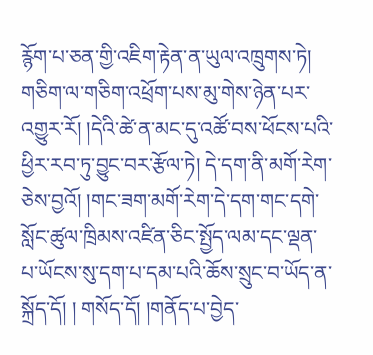རྙོག་པ་ཅན་གྱི་འཇིག་རྟེན་ན་ཡུལ་འཁྲུགས་ཏེ། གཅིག་ལ་གཅིག་འཕྲོག་པས་མུ་གེས་ཉེན་པར་འགྱུར་རོ། །དེའི་ཚེ་ན་མང་དུ་འཚོ་བས་ཕོངས་པའི་ ཕྱིར་རབ་ཏུ་བྱུང་བར་རྩོལ་ཏེ། དེ་དག་ནི་མགོ་རེག་ཅེས་བྱའོ། །གང་ཟག་མགོ་རེག་དེ་དག་གང་དགེ་སློང་ཚུལ་ཁྲིམས་འཛིན་ཅིང་སྤྱོད་ལམ་དང་ལྡན་པ་ཡོངས་སུ་དག་པ་དམ་པའི་ཆོས་སྲུང་བ་ཡོད་ན་སྐྲོད་དོ། ། གསོད་དོ། །གནོད་པ་བྱེད་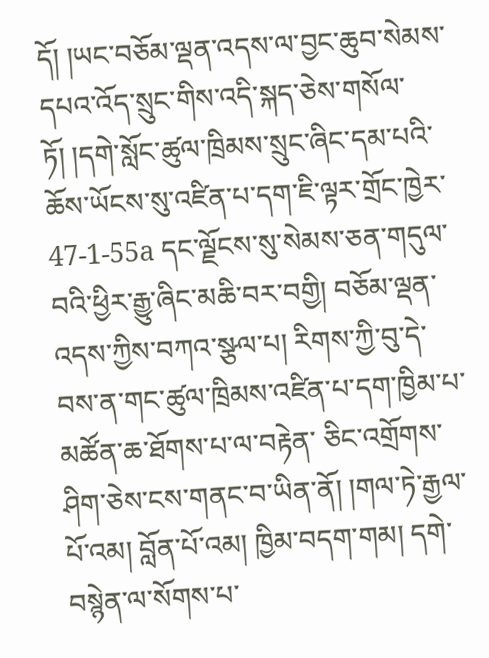དོ། །ཡང་བཅོམ་ལྡན་འདས་ལ་བྱང་ཆུབ་སེམས་དཔའ་འོད་སྲུང་གིས་འདི་སྐད་ཅེས་གསོལ་ཏོ། །དགེ་སློང་ཚུལ་ཁྲིམས་སྲུང་ཞིང་དམ་པའི་ཆོས་ཡོངས་སུ་འཛིན་པ་དག་ཇི་ལྟར་གྲོང་ཁྱེར་ 47-1-55a དང་ལྗོངས་སུ་སེམས་ཅན་གདུལ་བའི་ཕྱིར་རྒྱུ་ཞིང་མཆི་བར་བགྱི། བཅོམ་ལྡན་འདས་ཀྱིས་བཀའ་སྩལ་པ། རིགས་ཀྱི་བུ་དེ་བས་ན་གང་ཚུལ་ཁྲིམས་འཛིན་པ་དག་ཁྱིམ་པ་མཚོན་ཆ་ཐོགས་པ་ལ་བརྟེན་ ཅིང་འགྲོགས་ཤིག་ཅེས་ངས་གནང་བ་ཡིན་ནོ། །གལ་ཏེ་རྒྱལ་པོ་འམ། བློན་པོ་འམ། ཁྱིམ་བདག་གམ། དགེ་བསྙེན་ལ་སོགས་པ་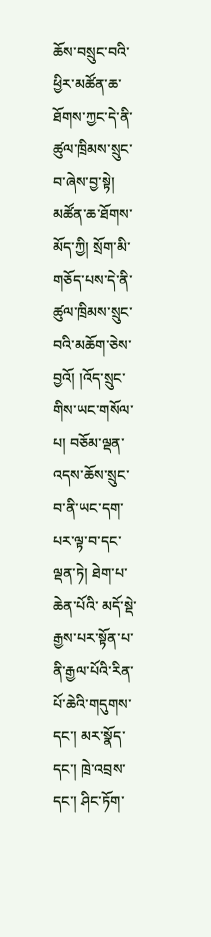ཆོས་བསྲུང་བའི་ཕྱིར་མཚོན་ཆ་ཐོགས་ཀྱང་དེ་ནི་ཚུལ་ཁྲིམས་སྲུང་བ་ཞེས་བྱ་སྟེ། མཚོན་ཆ་ཐོགས་མོད་ཀྱི། སྲོག་མི་གཅོད་པས་དེ་ནི་ཚུལ་ཁྲིམས་སྲུང་བའི་མཆོག་ཅེས་བྱའོ། །འོད་སྲུང་གིས་ཡང་གསོལ་པ། བཅོམ་ལྡན་འདས་ཆོས་སྲུང་བ་ནི་ཡང་དག་པར་ལྟ་བ་དང་ལྡན་ཏེ། ཐེག་པ་ཆེན་པོའི་ མདོ་སྡེ་རྒྱས་པར་སྟོན་པ་ནི་རྒྱལ་པོའི་རིན་པོ་ཆེའི་གདུགས་དང་། མར་སྣོད་དང་། ཁྲེ་འབྲས་དང་། ཤིང་ཏོག་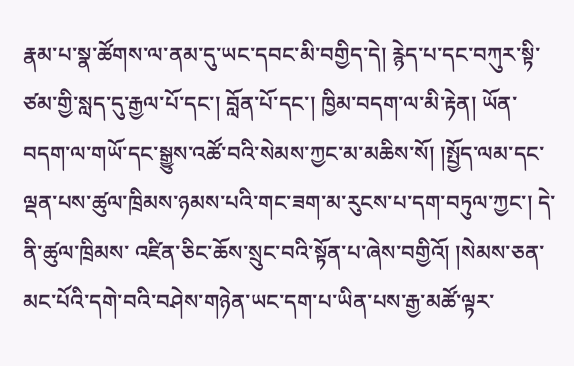རྣམ་པ་སྣ་ཚོགས་ལ་ནམ་དུ་ཡང་དབང་མི་བགྱིད་དེ། རྙེད་པ་དང་བཀུར་སྟི་ཙམ་གྱི་སླད་དུ་རྒྱལ་པོ་དང་། བློན་པོ་དང་། ཁྱིམ་བདག་ལ་མི་རྟེན། ཡོན་བདག་ལ་གཡོ་དང་སྒྱུས་འཚོ་བའི་སེམས་ཀྱང་མ་མཆིས་སོ། །སྤྱོད་ལམ་དང་ལྡན་པས་ཚུལ་ཁྲིམས་ཉམས་པའི་གང་ཟག་མ་རུངས་པ་དག་བཏུལ་ཀྱང་། དེ་ནི་ཚུལ་ཁྲིམས་ འཛིན་ཅིང་ཆོས་སྲུང་བའི་སྟོན་པ་ཞེས་བགྱིའོ། །སེམས་ཅན་མང་པོའི་དགེ་བའི་བཤེས་གཉེན་ཡང་དག་པ་ཡིན་པས་རྒྱ་མཚོ་ལྟར་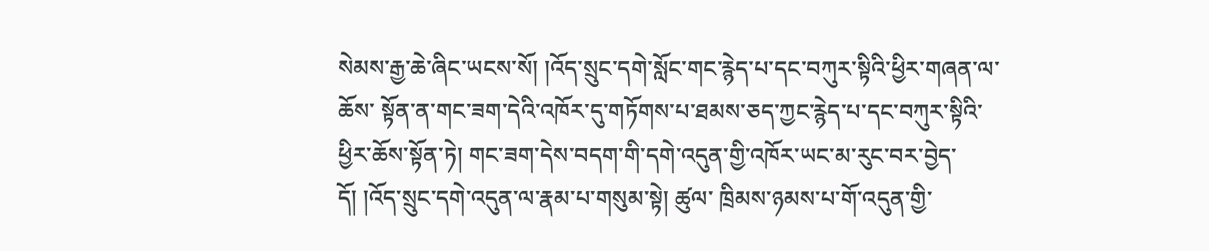སེམས་རྒྱ་ཆེ་ཞིང་ཡངས་སོ། །འོད་སྲུང་དགེ་སློང་གང་རྙེད་པ་དང་བཀུར་སྟིའི་ཕྱིར་གཞན་ལ་ཆོས་ སྟོན་ན་གང་ཟག་དེའི་འཁོར་དུ་གཏོགས་པ་ཐམས་ཅད་ཀྱང་རྙེད་པ་དང་བཀུར་སྟིའི་ཕྱིར་ཆོས་སྟོན་ཏེ། གང་ཟག་དེས་བདག་གི་དགེ་འདུན་གྱི་འཁོར་ཡང་མ་རུང་བར་བྱེད་དོ། །འོད་སྲུང་དགེ་འདུན་ལ་རྣམ་པ་གསུམ་སྟེ། ཚུལ་ ཁྲིམས་ཉམས་པ་གོ་འདུན་གྱི་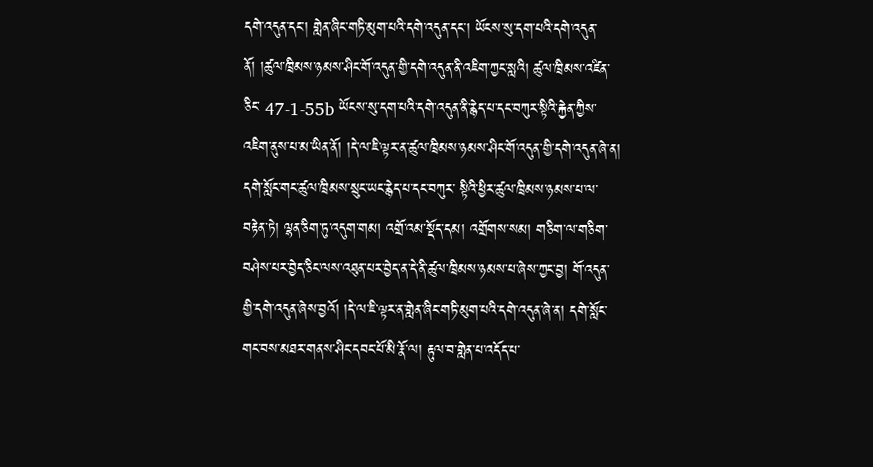དགེ་འདུན་དང་། གླེན་ཞིང་གཏི་མུག་པའི་དགེ་འདུན་དང་། ཡོངས་སུ་དག་པའི་དགེ་འདུན་ནོ། །ཚུལ་ཁྲིམས་ཉམས་ཤིང་གོ་འདུན་གྱི་དགེ་འདུན་ནི་འཇིག་ཀྱང་སླའི། ཚུལ་ཁྲིམས་འཛིན་ཅིང་ 47-1-55b ཡོངས་སུ་དག་པའི་དགེ་འདུན་ནི་རྙེད་པ་དང་བཀུར་སྟིའི་རྐྱེན་ཀྱིས་འཇིག་ནུས་པ་མ་ཡིན་ནོ། །དེ་ལ་ཇི་ལྟར་ན་ཚུལ་ཁྲིམས་ཉམས་ཤིང་གོ་འདུན་གྱི་དགེ་འདུན་ཞེ་ན། དགེ་སློང་གང་ཚུལ་ཁྲིམས་སྲུང་ཡང་རྙེད་པ་དང་བཀུར་ སྟིའི་ཕྱིར་ཚུལ་ཁྲིམས་ཉམས་པ་ལ་བརྟེན་ཏེ། ལྷན་ཅིག་ཏུ་འདུག་གམ། འགྲོ་འམ་སྡོད་དམ། འགྲོགས་སམ། གཅིག་ལ་གཅིག་བཤེས་པར་བྱེད་ཅིང་ལས་འཐུན་པར་བྱེད་ན་དེ་ནི་ཚུལ་ཁྲིམས་ཉམས་པ་ཞེས་ཀྱང་བྱ། གོ་འདུན་གྱི་དགེ་འདུན་ཞེས་བྱའོ། །དེ་ལ་ཇི་ལྟར་ན་གླེན་ཞིང་གཏི་མུག་པའི་དགེ་འདུན་ཞེ་ན། དགེ་སློང་གང་བས་མཐར་གནས་ཤིང་དབང་པོ་མི་རྣོ་ལ། རྟུལ་བ་གླེན་པ་འདོད་པ་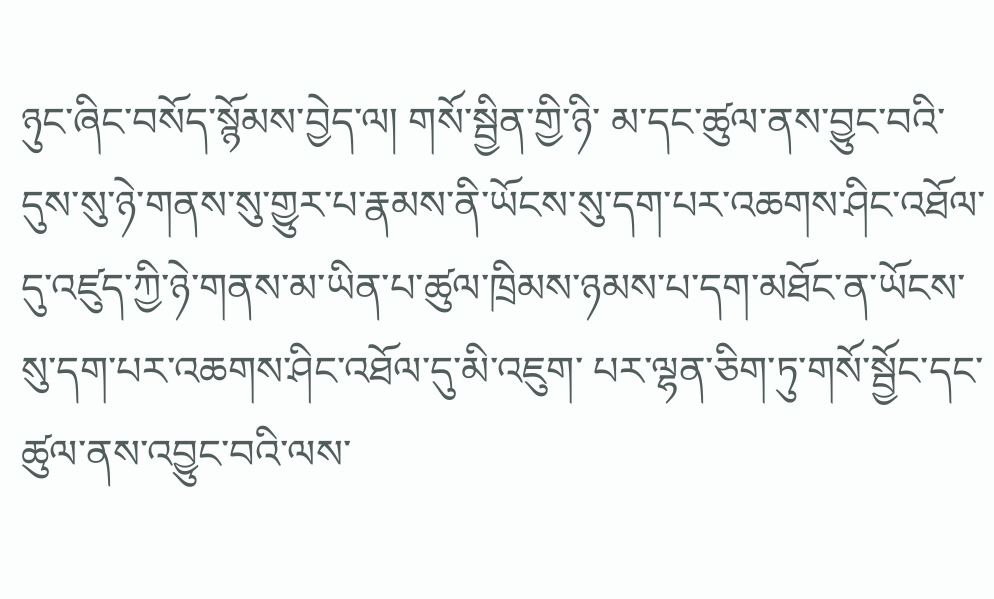ཉུང་ཞིང་བསོད་སྙོམས་བྱེད་ལ། གསོ་སྦྱིན་གྱི་ཉི་ མ་དང་ཚུལ་ནས་བྱུང་བའི་དུས་སུ་ཉེ་གནས་སུ་གྱུར་པ་རྣམས་ནི་ཡོངས་སུ་དག་པར་འཆགས་ཤིང་འཐོལ་དུ་འཛུད་ཀྱི་ཉེ་གནས་མ་ཡིན་པ་ཚུལ་ཁྲིམས་ཉམས་པ་དག་མཐོང་ན་ཡོངས་སུ་དག་པར་འཆགས་ཤིང་འཐོལ་དུ་མི་འཇུག་ པར་ལྷན་ཅིག་ཏུ་གསོ་སྦྱོང་དང་ཚུལ་ནས་འབྱུང་བའི་ལས་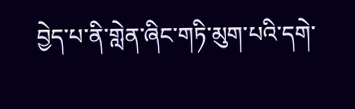བྱེད་པ་ནི་གླེན་ཞིང་གཏི་མུག་པའི་དགེ་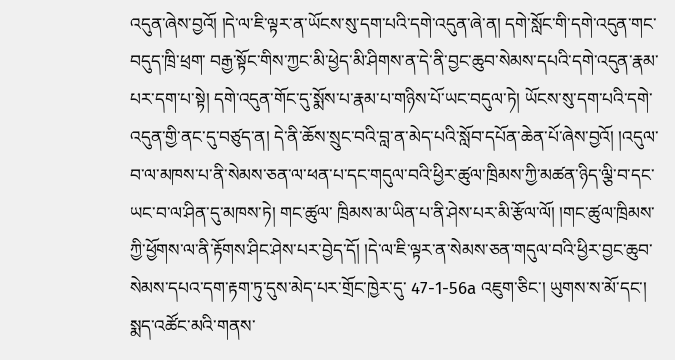འདུན་ཞེས་བྱའོ། །དེ་ལ་ཇི་ལྟར་ན་ཡོངས་སུ་དག་པའི་དགེ་འདུན་ཞེ་ན། དགེ་སློང་གི་དགེ་འདུན་གང་བདུད་ཁྲི་ཕྲག་ བརྒྱ་སྟོང་གིས་ཀྱང་མི་ཕྱེད་མི་ཤིགས་ན་དེ་ནི་བྱང་ཆུབ་སེམས་དཔའི་དགེ་འདུན་རྣམ་པར་དག་པ་སྟེ། དགེ་འདུན་གོང་དུ་སྨོས་པ་རྣམ་པ་གཉིས་པོ་ཡང་བདུལ་ཏེ། ཡོངས་སུ་དག་པའི་དགེ་འདུན་གྱི་ནང་དུ་བཙུད་ན། དེ་ནི་ཆོས་སྲུང་བའི་བླ་ན་མེད་པའི་སློབ་དཔོན་ཆེན་པོ་ཞེས་བྱའོ། །འདུལ་བ་ལ་མཁས་པ་ནི་སེམས་ཅན་ལ་ཕན་པ་དང་གདུལ་བའི་ཕྱིར་ཚུལ་ཁྲིམས་ཀྱི་མཚན་ཉིད་ལྕི་བ་དང་ཡང་བ་ལ་ཤིན་དུ་མཁས་ཏེ། གང་ཚུལ་ ཁྲིམས་མ་ཡིན་པ་ནི་ཤེས་པར་མི་རྩོལ་ལོ། །གང་ཚུལ་ཁྲིམས་ཀྱི་ཕྱོགས་ལ་ནི་རྟོགས་ཤིང་ཤེས་པར་བྱེད་དོ། །དེ་ལ་ཇི་ལྟར་ན་སེམས་ཅན་གདུལ་བའི་ཕྱིར་བྱང་ཆུབ་སེམས་དཔའ་དག་རྟག་ཏུ་དུས་མེད་པར་གྲོང་ཁྱེར་དུ་ 47-1-56a འཇུག་ཅིང་། ཡུགས་ས་མོ་དང་། སྨད་འཚོང་མའི་གནས་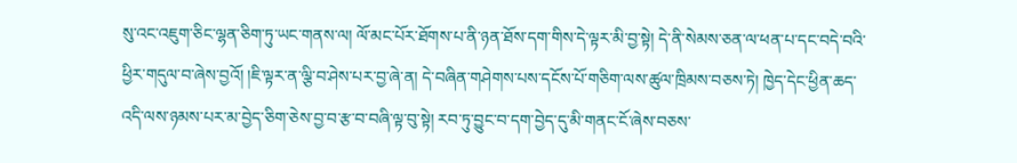སུ་འང་འཇུག་ཅིང་ལྷན་ཅིག་ཏུ་ཡང་གནས་ལ། ལོ་མང་པོར་ཐོགས་པ་ནི་ཉན་ཐོས་དག་གིས་དེ་ལྟར་མི་བྱ་སྟེ། དེ་ནི་སེམས་ཅན་ལ་ཕན་པ་དང་བདེ་བའི་ ཕྱིར་གདུལ་བ་ཞེས་བྱའོ། །ཇི་ལྟར་ན་ལྕི་བ་ཤེས་པར་བྱ་ཞེ་ན། དེ་བཞིན་གཤེགས་པས་དངོས་པོ་གཅིག་ལས་ཚུལ་ཁྲིམས་བཅས་ཏེ། ཁྱེད་དེང་ཕྱིན་ཆད་འདི་ལས་ཉམས་པར་མ་བྱེད་ཅིག་ཅེས་བྱ་བ་རྩ་བ་བཞི་ལྟ་བུ་སྟེ། རབ་ཏུ་བྱུང་བ་དག་བྱེད་དུ་མི་གནང་ངོ་ཞེས་བཅས་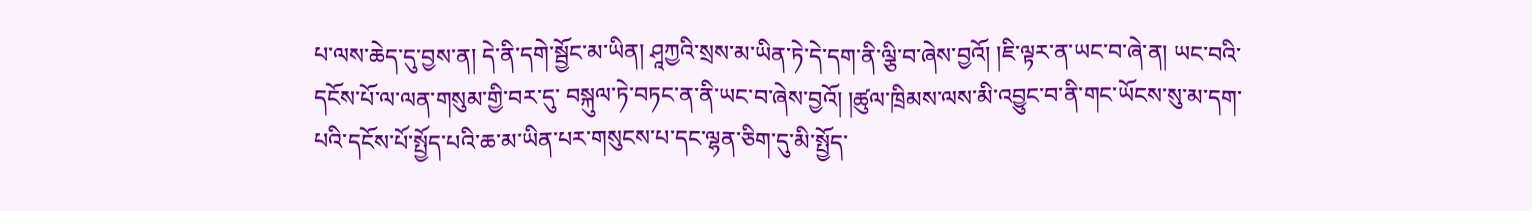པ་ལས་ཆེད་དུ་བྱས་ན། དེ་ནི་དགེ་སྦྱོང་མ་ཡིན། ཤཱཀྱའི་སྲས་མ་ཡིན་ཏེ་དེ་དག་ནི་ལྕི་བ་ཞེས་བྱའོ། །ཇི་ལྟར་ན་ཡང་བ་ཞེ་ན། ཡང་བའི་དངོས་པོ་ལ་ལན་གསུམ་གྱི་བར་དུ་ བསྐུལ་ཏེ་བཏང་ན་ནི་ཡང་བ་ཞེས་བྱའོ། །ཚུལ་ཁྲིམས་ལས་མི་འབྱུང་བ་ནི་གང་ཡོངས་སུ་མ་དག་པའི་དངོས་པོ་སྤྱོད་པའི་ཆ་མ་ཡིན་པར་གསུངས་པ་དང་ལྷན་ཅིག་དུ་མི་སྤྱོད་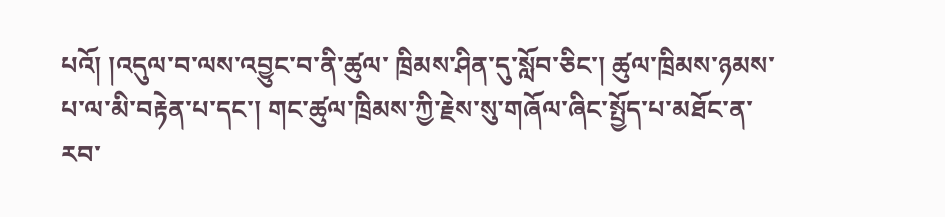པའོ། །འདུལ་བ་ལས་འབྱུང་བ་ནི་ཚུལ་ ཁྲིམས་ཤིན་དུ་སློབ་ཅིང་། ཚུལ་ཁྲིམས་ཉམས་པ་ལ་མི་བརྟེན་པ་དང་། གང་ཚུལ་ཁྲིམས་ཀྱི་རྗེས་སུ་གཞོལ་ཞིང་སྤྱོད་པ་མཐོང་ན་རབ་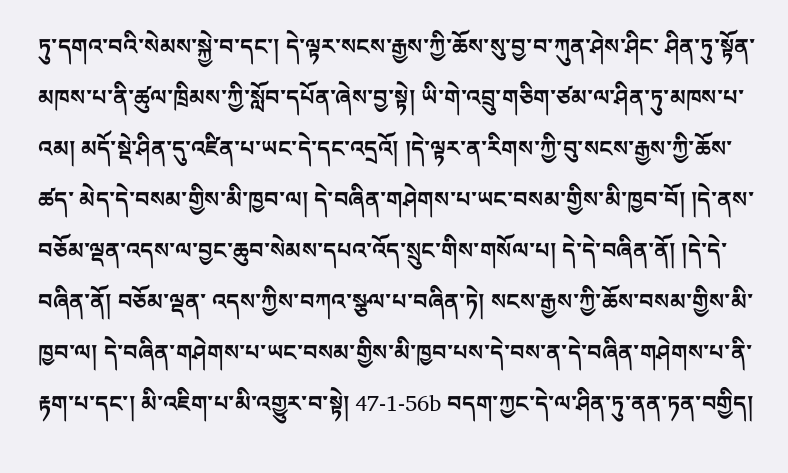ཏུ་དགའ་བའི་སེམས་སྐྱེ་བ་དང་། དེ་ལྟར་སངས་རྒྱས་ཀྱི་ཆོས་སུ་བྱ་བ་ཀུན་ཤེས་ཤིང་ ཤིན་ཏུ་སྟོན་མཁས་པ་ནི་ཚུལ་ཁྲིམས་ཀྱི་སློབ་དཔོན་ཞེས་བྱ་སྟེ། ཡི་གེ་འབྲུ་གཅིག་ཙམ་ལ་ཤིན་ཏུ་མཁས་པ་འམ། མདོ་སྡེ་ཤིན་དུ་འཛིན་པ་ཡང་དེ་དང་འདྲའོ། །དེ་ལྟར་ན་རིགས་ཀྱི་བུ་སངས་རྒྱས་ཀྱི་ཆོས་ཚད་ མེད་དེ་བསམ་གྱིས་མི་ཁྱབ་ལ། དེ་བཞིན་གཤེགས་པ་ཡང་བསམ་གྱིས་མི་ཁྱབ་བོ། །དེ་ནས་བཅོམ་ལྡན་འདས་ལ་བྱང་ཆུབ་སེམས་དཔའ་འོད་སྲུང་གིས་གསོལ་པ། དེ་དེ་བཞིན་ནོ། །དེ་དེ་བཞིན་ནོ། བཅོམ་ལྡན་ འདས་ཀྱིས་བཀའ་སྩལ་པ་བཞིན་ཏེ། སངས་རྒྱས་ཀྱི་ཆོས་བསམ་གྱིས་མི་ཁྱབ་ལ། དེ་བཞིན་གཤེགས་པ་ཡང་བསམ་གྱིས་མི་ཁྱབ་པས་དེ་བས་ན་དེ་བཞིན་གཤེགས་པ་ནི་རྟག་པ་དང་། མི་འཇིག་པ་མི་འགྱུར་བ་སྟེ། 47-1-56b བདག་ཀྱང་དེ་ལ་ཤིན་ཏུ་ནན་ཏན་བགྱིད།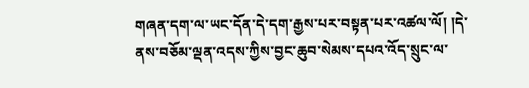གཞན་དག་ལ་ཡང་དོན་དེ་དག་རྒྱས་པར་བསྟན་པར་འཚལ་ལོ། །དེ་ནས་བཅོམ་ལྡན་འདས་ཀྱིས་བྱང་ཆུབ་སེམས་དཔའ་འོད་སྲུང་ལ་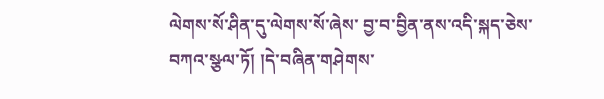ལེགས་སོ་ཤིན་དུ་ལེགས་སོ་ཞེས་ བྱ་བ་བྱིན་ནས་འདི་སྐད་ཅེས་བཀའ་སྩལ་ཏོ། །དེ་བཞིན་གཤེགས་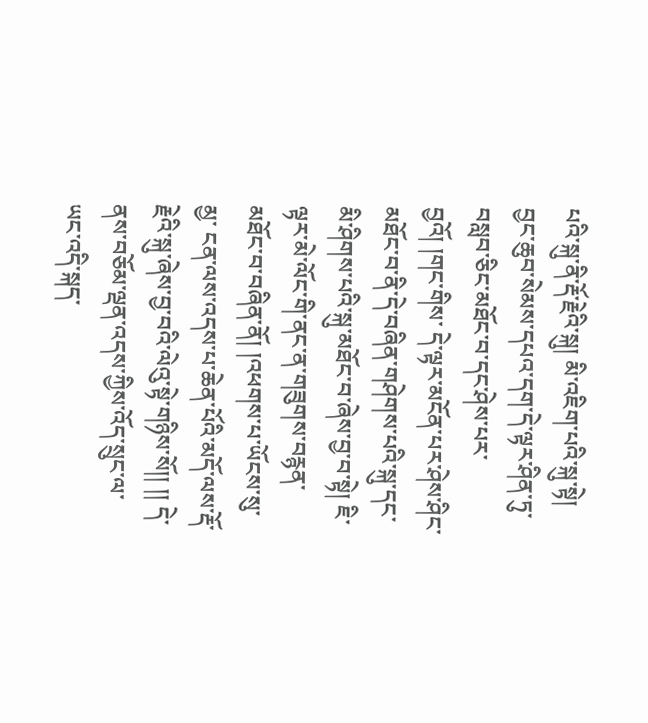པའི་སྐུ་ནི་རྡོ་རྗེའི་སྐུ། མི་འཇིག་པའི་སྐུ་སྟེ། བྱང་ཆུབ་སེམས་དཔའ་དག་དེ་ལྟར་ཤིན་ཏུ་བསླབ་ཅིང་མཐོང་བ་དང་ཤེས་པར་བྱའོ། །གང་གིས་ དེ་ལྟར་མངོན་པར་ཤེས་ཤིང་མཐོང་བ་ནི་དེ་བཞིན་གཤེགས་པའི་སྐུ་དང་མི་ཤིགས་པའི་སྐུ་མཐོང་བ་ཞེས་བྱ་བ་སྟེ། ཇི་ལྟར་མེ་ལོང་གི་ནང་ན་གཟུགས་བརྙན་མཐོང་བ་བཞིན་ནོ། །འཕགས་པ་ཡོངས་སུ་མྱ་ ངན་ལས་འདས་པ་ཆེན་པོའི་མདོ་ལས་རྡོ་རྗེའི་སྐུ་ཞེས་བྱ་བའི་ལེའུ་སྟེ་གཉིས་སོ།། །། དེ་ནས་བཅོམ་ལྡན་འདས་ཀྱིས་འོད་སྲུང་ལ་ཡང་འདི་སྐད་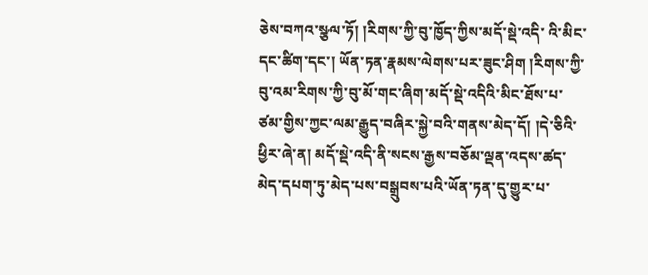ཅེས་བཀའ་སྩལ་ཏོ། །རིགས་ཀྱི་བུ་ཁྱོད་ཀྱིས་མདོ་སྡེ་འདི་ འི་མིང་དང་ཚིག་དང་། ཡོན་ཏན་རྣམས་ལེགས་པར་ཟུང་ཤིག །རིགས་ཀྱི་བུ་འམ་རིགས་ཀྱི་བུ་མོ་གང་ཞིག་མདོ་སྡེ་འདིའི་མིང་ཐོས་པ་ཙམ་གྱིས་ཀྱང་ལམ་རྒྱུད་བཞིར་སྐྱེ་བའི་གནས་མེད་དོ། །དེ་ཅིའི་ཕྱིར་ཞེ་ན། མདོ་སྡེ་འདི་ནི་སངས་རྒྱས་བཅོམ་ལྡན་འདས་ཚད་མེད་དཔག་ཏུ་མེད་པས་བསྒྲུབས་པའི་ཡོན་ཏན་དུ་གྱུར་པ་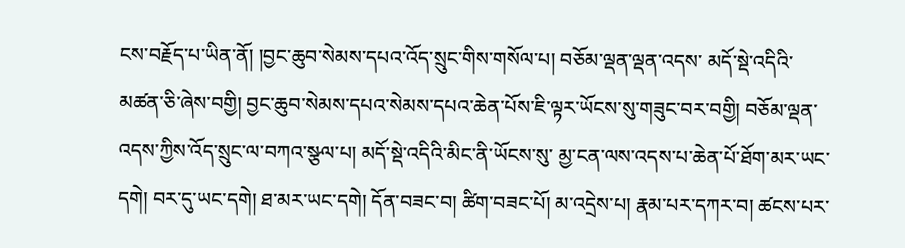ངས་བརྗོད་པ་ཡིན་ནོ། །བྱང་ཆུབ་སེམས་དཔའ་འོད་སྲུང་གིས་གསོལ་པ། བཅོམ་ལྡན་ལྡན་འདས་ མདོ་སྡེ་འདིའི་མཚན་ཅི་ཞེས་བགྱི། བྱང་ཆུབ་སེམས་དཔའ་སེམས་དཔའ་ཆེན་པོས་ཇི་ལྟར་ཡོངས་སུ་གཟུང་བར་བགྱི། བཅོམ་ལྡན་འདས་ཀྱིས་འོད་སྲུང་ལ་བཀའ་སྩལ་པ། མདོ་སྡེ་འདིའི་མིང་ནི་ཡོངས་སུ་ མྱ་ངན་ལས་འདས་པ་ཆེན་པོ་ཐོག་མར་ཡང་དགེ། བར་དུ་ཡང་དགེ། ཐ་མར་ཡང་དགེ། དོན་བཟང་བ། ཚིག་བཟང་པོ། མ་འདྲེས་པ། རྣམ་པར་དཀར་བ། ཚངས་པར་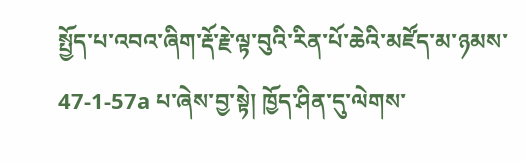སྤྱོད་པ་འབའ་ཞིག་རྡོ་རྗེ་ལྟ་བུའི་རིན་པོ་ཆེའི་མཛོད་མ་ཉམས་ 47-1-57a པ་ཞེས་བྱ་སྟེ། ཁྱོད་ཤིན་དུ་ལེགས་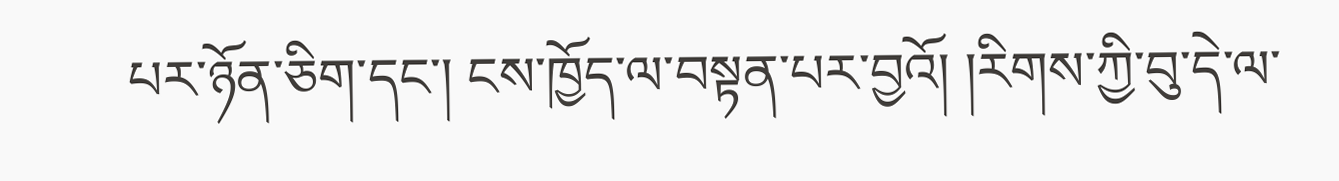པར་ཉོན་ཅིག་དང་། ངས་ཁྱོད་ལ་བསྟན་པར་བྱའོ། །རིགས་ཀྱི་བུ་དེ་ལ་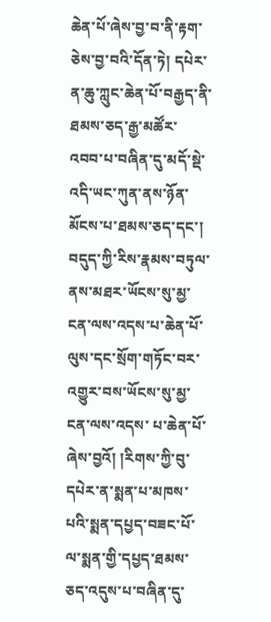ཆེན་པོ་ཞེས་བྱ་བ་ནི་རྟག་ཅེས་བྱ་བའི་དོན་ཏེ། དཔེར་ན་ཆུ་ཀླུང་ཆེན་པོ་བརྒྱད་ནི་ཐམས་ཅད་རྒྱ་མཚོར་ འབབ་པ་བཞིན་དུ་མདོ་སྡེ་འདི་ཡང་ཀུན་ནས་ཉོན་མོངས་པ་ཐམས་ཅད་དང་། བདུད་ཀྱི་རིས་རྣམས་བཏུལ་ནས་མཐར་ཡོངས་སུ་མྱ་ངན་ལས་འདས་པ་ཆེན་པོ་ལུས་དང་སྲོག་གཏོང་བར་འགྱུར་བས་ཡོངས་སུ་མྱ་ངན་ལས་འདས་ པ་ཆེན་པོ་ཞེས་བྱའོ། །རིགས་ཀྱི་བུ་དཔེར་ན་སྨན་པ་མཁས་པའི་སྨན་དཔྱད་བཟང་པོ་ལ་སྨན་གྱི་དཔྱད་ཐམས་ཅད་འདུས་པ་བཞིན་དུ་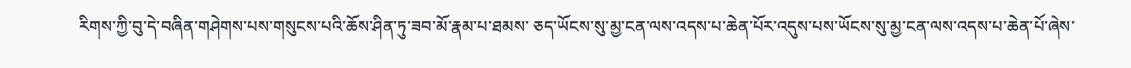རིགས་ཀྱི་བུ་དེ་བཞིན་གཤེགས་པས་གསུངས་པའི་ཆོས་ཤིན་ཏུ་ཟབ་མོ་རྣམ་པ་ཐམས་ ཅད་ཡོངས་སུ་མྱ་ངན་ལས་འདས་པ་ཆེན་པོར་འདུས་པས་ཡོངས་སུ་མྱ་ངན་ལས་འདས་པ་ཆེན་པོ་ཞེས་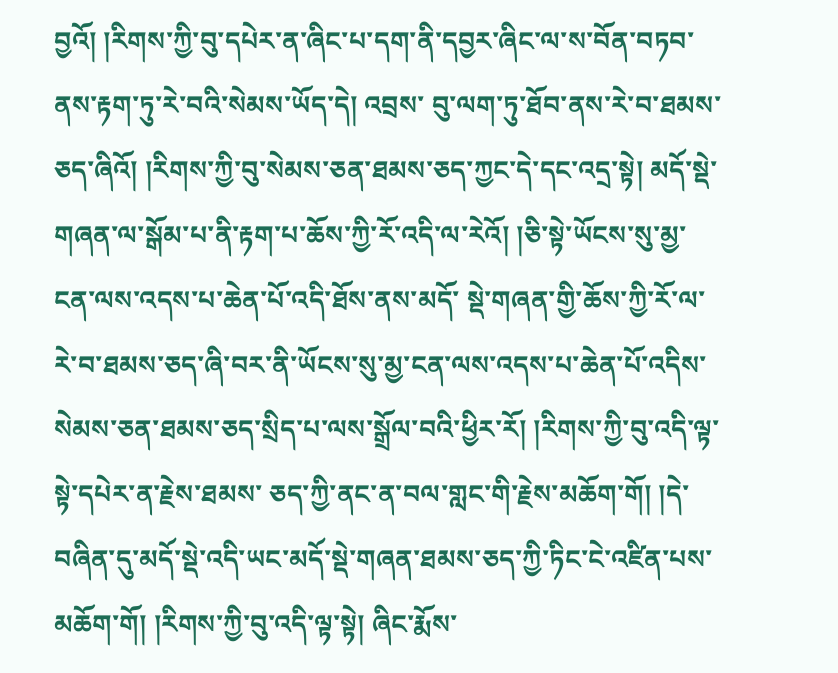བྱའོ། །རིགས་ཀྱི་བུ་དཔེར་ན་ཞིང་པ་དག་ནི་དབྱར་ཞིང་ལ་ས་བོན་བཏབ་ནས་རྟག་ཏུ་རེ་བའི་སེམས་ཡོད་དེ། འབྲས་ བུ་ལག་ཏུ་ཐོབ་ནས་རེ་བ་ཐམས་ཅད་ཞིའོ། །རིགས་ཀྱི་བུ་སེམས་ཅན་ཐམས་ཅད་ཀྱང་དེ་དང་འདྲ་སྟེ། མདོ་སྡེ་གཞན་ལ་སྒོམ་པ་ནི་རྟག་པ་ཆོས་ཀྱི་རོ་འདི་ལ་རེའོ། །ཅི་སྟེ་ཡོངས་སུ་མྱ་ངན་ལས་འདས་པ་ཆེན་པོ་འདི་ཐོས་ནས་མདོ་ སྡེ་གཞན་གྱི་ཆོས་ཀྱི་རོ་ལ་རེ་བ་ཐམས་ཅད་ཞི་བར་ནི་ཡོངས་སུ་མྱ་ངན་ལས་འདས་པ་ཆེན་པོ་འདིས་སེམས་ཅན་ཐམས་ཅད་སྲིད་པ་ལས་སྒྲོལ་བའི་ཕྱིར་རོ། །རིགས་ཀྱི་བུ་འདི་ལྟ་སྟེ་དཔེར་ན་རྗེས་ཐམས་ ཅད་ཀྱི་ནང་ན་བལ་གླང་གི་རྗེས་མཆོག་གོ། །དེ་བཞིན་དུ་མདོ་སྡེ་འདི་ཡང་མདོ་སྡེ་གཞན་ཐམས་ཅད་ཀྱི་ཏིང་ངེ་འཛིན་པས་མཆོག་གོ། །རིགས་ཀྱི་བུ་འདི་ལྟ་སྟེ། ཞིང་རྨོས་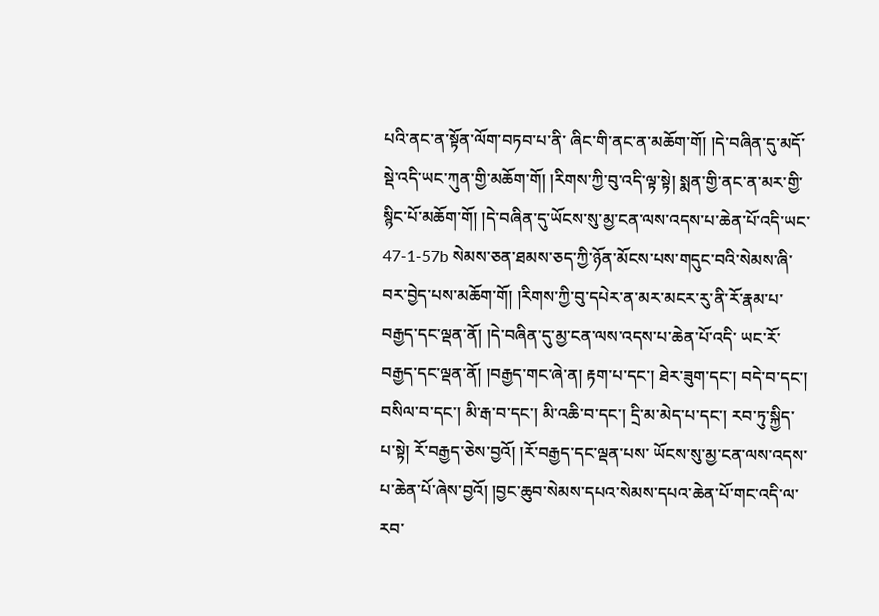པའི་ནང་ན་སྟོན་ལོག་བཏབ་པ་ནི་ ཞིང་གི་ནང་ན་མཆོག་གོ། །དེ་བཞིན་དུ་མདོ་སྡེ་འདི་ཡང་ཀུན་གྱི་མཆོག་གོ། །རིགས་ཀྱི་བུ་འདི་ལྟ་སྟེ། སྨན་གྱི་ནང་ན་མར་གྱི་སྙིང་པོ་མཆོག་གོ། །དེ་བཞིན་དུ་ཡོངས་སུ་མྱ་ངན་ལས་འདས་པ་ཆེན་པོ་འདི་ཡང་ 47-1-57b སེམས་ཅན་ཐམས་ཅད་ཀྱི་ཉོན་མོངས་པས་གདུང་བའི་སེམས་ཞི་བར་བྱེད་པས་མཆོག་གོ། །རིགས་ཀྱི་བུ་དཔེར་ན་མར་མངར་རུ་ནི་རོ་རྣམ་པ་བརྒྱད་དང་ལྡན་ནོ། །དེ་བཞིན་དུ་མྱ་ངན་ལས་འདས་པ་ཆེན་པོ་འདི་ ཡང་རོ་བརྒྱད་དང་ལྡན་ནོ། །བརྒྱད་གང་ཞེ་ན། རྟག་པ་དང་། ཐེར་ཟུག་དང་། བདེ་བ་དང་། བསིལ་བ་དང་། མི་རྒ་བ་དང་། མི་འཆི་བ་དང་། དྲི་མ་མེད་པ་དང་། རབ་ཏུ་སྐྱིད་པ་སྟེ། རོ་བརྒྱད་ཅེས་བྱའོ། །རོ་བརྒྱད་དང་ལྡན་པས་ ཡོངས་སུ་མྱ་ངན་ལས་འདས་པ་ཆེན་པོ་ཞེས་བྱའོ། །བྱང་ཆུབ་སེམས་དཔའ་སེམས་དཔའ་ཆེན་པོ་གང་འདི་ལ་རབ་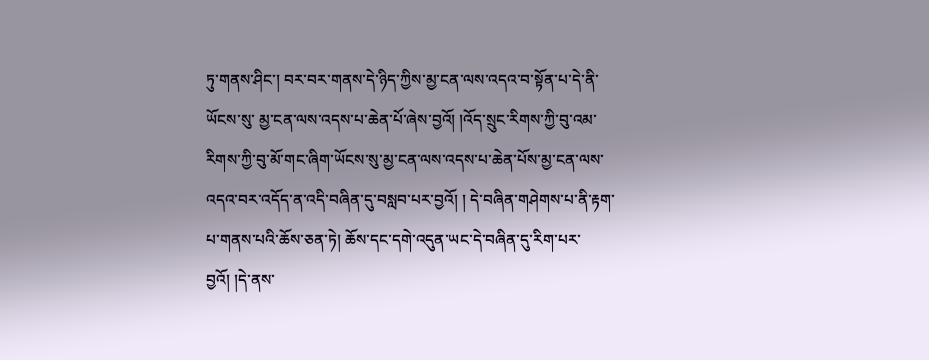ཏུ་གནས་ཤིང་། བར་བར་གནས་དེ་ཉིད་ཀྱིས་མྱ་ངན་ལས་འདའ་བ་སྟོན་པ་དེ་ནི་ཡོངས་སུ་ མྱ་ངན་ལས་འདས་པ་ཆེན་པོ་ཞེས་བྱའོ། །འོད་སྲུང་རིགས་ཀྱི་བུ་འམ་རིགས་ཀྱི་བུ་མོ་གང་ཞིག་ཡོངས་སུ་མྱ་ངན་ལས་འདས་པ་ཆེན་པོས་མྱ་ངན་ལས་འདའ་བར་འདོད་ན་འདི་བཞིན་དུ་བསླབ་པར་བྱའོ། ། དེ་བཞིན་གཤེགས་པ་ནི་རྟག་པ་གནས་པའི་ཆོས་ཅན་ཏེ། ཆོས་དང་དགེ་འདུན་ཡང་དེ་བཞིན་དུ་རིག་པར་བྱའོ། །དེ་ནས་